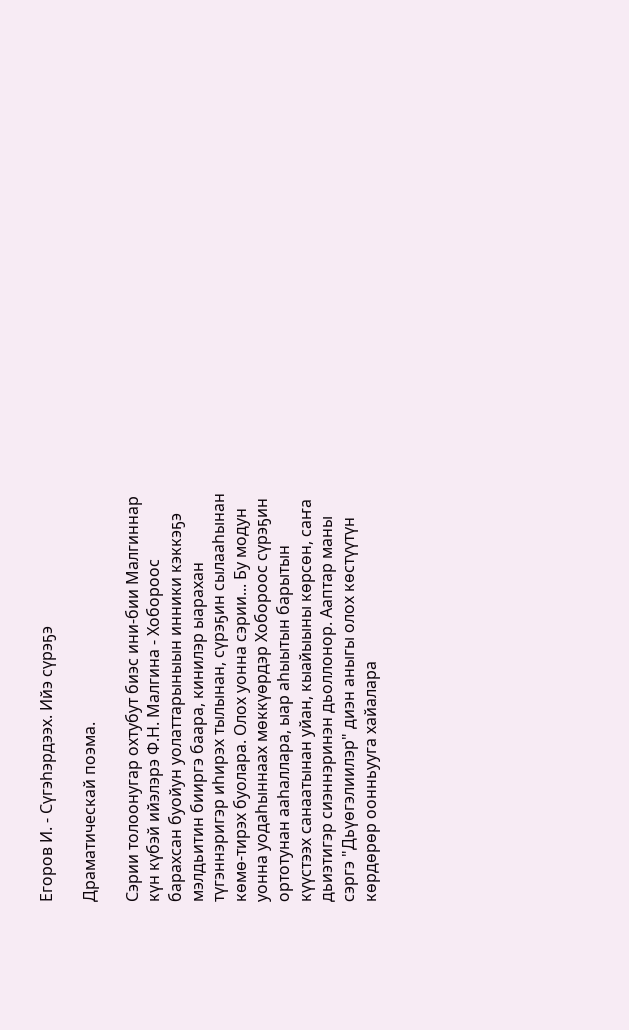Егоров И. - Сүгэһэрдээх. Ийэ сүрэҕэ

Драматическай поэма.

Сэрии толоонугар охтубут биэс ини-бии Малгиннар күн күбэй ийэлэрэ Ф.Н. Малгина - Хобороос барахсан буойун уолаттарыныын инники кэккэҕэ мэлдьитин бииргэ баара, кинилэр ыарахан түгэннэригэр иһирэх тылынан, сүрэҕин сылааһынан көмө-тирэх буолара. Олох уонна сэрии... Бу модун уонна уодаһыннаах мөккүөрдэр Хобороос сүрэҕин ортотунан ааһаллара, ыар аһыытын барытын күүстээх санаатынан уйан, кыайыыны көрсөн, саҥа дьиэтигэр сиэннэринэн дьоллонор. Ааптар маны сэргэ "Дьүөгэлиилэр" диэн аныгы олох көстүүтүн көрдөрөр оонньууга хайалара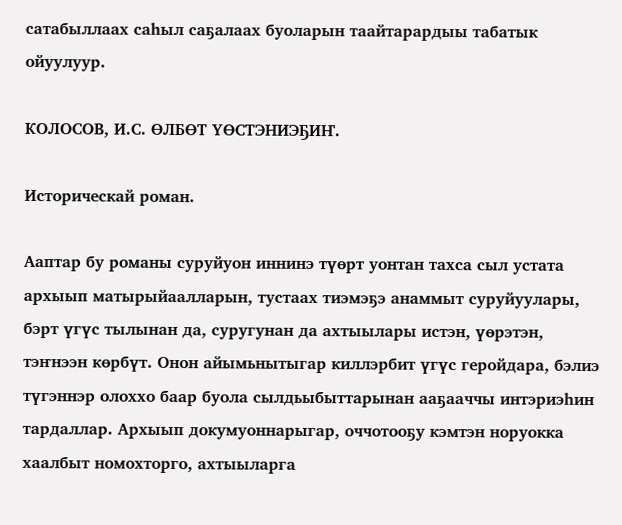сатабыллаах саһыл саҕалаах буоларын таайтарардыы табатык ойуулуур.

КОЛОСОВ, И.С. ӨЛБӨТ ҮӨСТЭНИЭҔИҤ.

Историческай роман.

Ааптар бу романы суруйуон иннинэ түөрт уонтан тахса сыл устата архыып матырыйаалларын, тустаах тиэмэҕэ анаммыт суруйуулары, бэрт үгүс тылынан да, суругунан да ахтыылары истэн, үөрэтэн, тэҥнээн көрбүт. Онон айымьнытыгар киллэрбит үгүс геройдара, бэлиэ түгэннэр олоххо баар буола сылдьыбыттарынан ааҕааччы интэриэһин тардаллар. Архыып докумуоннарыгар, оччотооҕу кэмтэн норуокка хаалбыт номохторго, ахтыыларга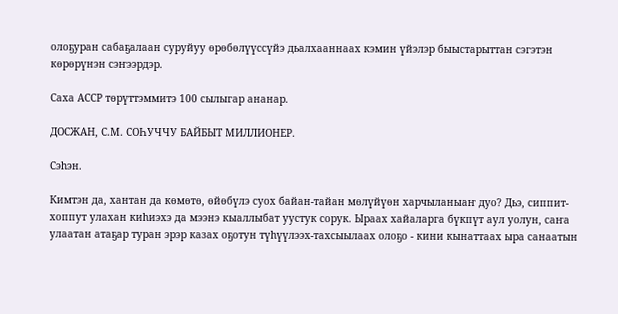олоҕуран сабаҕалаан суруйуу өрөбөлүүссүйэ дьалхааннаах кэмин үйэлэр быыстарыттан сэгэтэн көрөрүнэн сэҥээрдэр.

Саха АССР төрүттэммитэ 100 сылыгар ананар.

ДОСЖАН, С.М. СОҺУЧЧУ БАЙБЫТ МИЛЛИОНЕР.

Сэһэн.

Кимтэн да, хантан да көмөтө, өйөбүлэ суох байан-тайан мөлүйүөн харчыланыаҥ дуо? Дьэ, сиппит-хоппут улахан киһиэхэ да мээнэ кыаллыбат уустук сорук. Ыраах хайаларга бүкпүт аул уолун, саҥа улаатан атаҕар туран эрэр казах оҕотун түһүүлээх-тахсыылаах олоҕо - кини кынаттаах ыра санаатын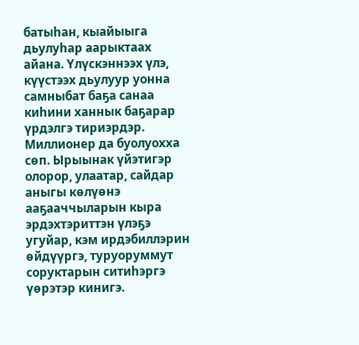батыһан, кыайыыга дьулуһар аарыктаах айана. Үлүскэннээх үлэ, күүстээх дьулуур уонна самныбат баҕа санаа киһини ханнык баҕарар үрдэлгэ тириэрдэр. Миллионер да буолуохха сөп. Ырыынак үйэтигэр олорор, улаатар, сайдар аныгы көлүөнэ ааҕааччыларын кыра эрдэхтэриттэн үлэҕэ угуйар, кэм ирдэбиллэрин өйдүүргэ, туруоруммут соруктарын ситиһэргэ үөрэтэр кинигэ.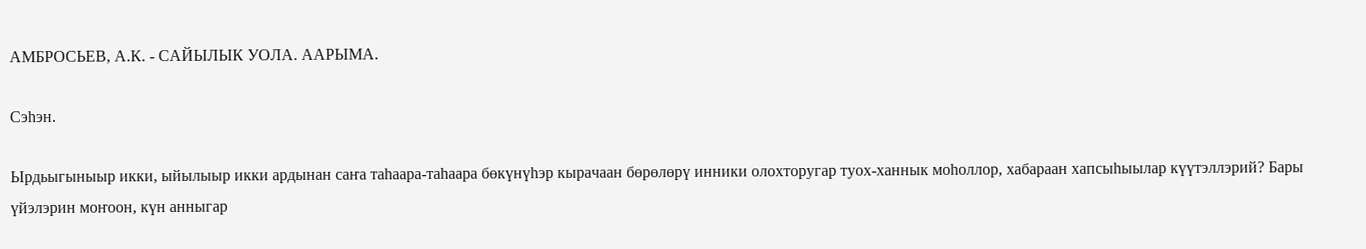АМБРОСЬЕВ, А.К. - САЙЫЛЫК УОЛА. ААРЫМА.

Сэһэн.

Ырдьыгыныыр икки, ыйылыыр икки ардынан саҥа таһаара-таһаара бөкүнүһэр кырачаан бөрөлөрү инники олохторугар туох-ханнык моһоллор, хабараан хапсыһыылар күүтэллэрий? Бары үйэлэрин моҥоон, күн анныгар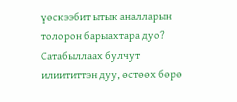үөскээбит ытык аналларын толорон барыахтара дуо? Сатабыллаах булчут илиититтэн дуу, өстөөх бөрө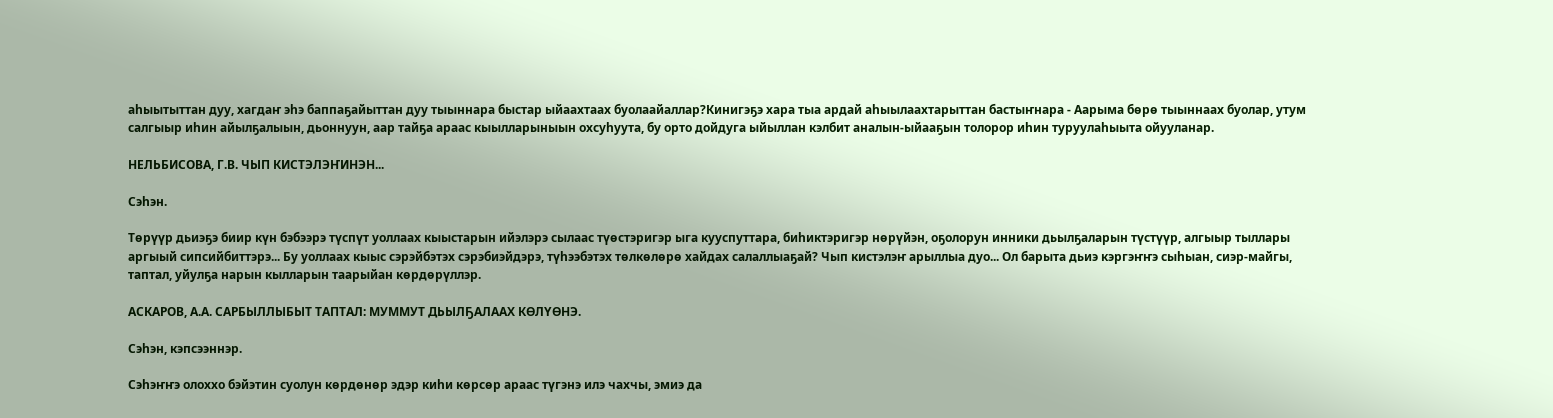аһыытыттан дуу, хагдаҥ эһэ баппаҕайыттан дуу тыыннара быстар ыйаахтаах буолаайаллар?Кинигэҕэ хара тыа ардай аһыылаахтарыттан бастыҥнара - Аарыма бөрө тыыннаах буолар, утум салгыыр иһин айылҕалыын, дьоннуун, аар тайҕа араас кыылларыныын охсуһуута, бу орто дойдуга ыйыллан кэлбит аналын-ыйааҕын толорор иһин туруулаһыыта ойууланар.

НЕЛЬБИСОВА, Г.В. ЧЫП КИСТЭЛЭҤИНЭН...

Сэһэн.

Төрүүр дьиэҕэ биир күн бэбээрэ түспүт уоллаах кыыстарын ийэлэрэ сылаас түөстэригэр ыга кууспуттара, биһиктэригэр нөрүйэн, оҕолорун инники дьылҕаларын түстүүр, алгыыр тыллары аргыый сипсийбиттэрэ... Бу уоллаах кыыс сэрэйбэтэх сэрэбиэйдэрэ, түһээбэтэх төлкөлөрө хайдах салаллыаҕай? Чып кистэлэҥ арыллыа дуо... Ол барыта дьиэ кэргэҥҥэ сыһыан, сиэр-майгы, таптал, уйулҕа нарын кылларын таарыйан көрдөрүллэр.

АСКАРОВ, А.А. САРБЫЛЛЫБЫТ ТАПТАЛ: МУММУТ ДЬЫЛҔАЛААХ КӨЛҮӨНЭ.

Сэһэн, кэпсээннэр.

Сэһэҥҥэ олоххо бэйэтин суолун көрдөнөр эдэр киһи көрсөр араас түгэнэ илэ чахчы, эмиэ да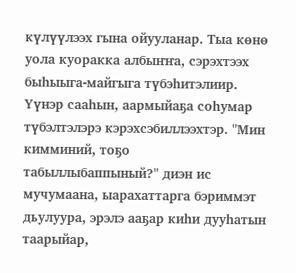күлүүлээх гына ойууланар. Тыа көнө уола куоракка албыҥҥа, сэрэхтээх быһыыга-майгыга түбэһитэлиир. Үүнэр сааһын, аармыйаҕа соһумар түбэлтэлэрэ кэрэхсэбиллээхтэр. "Мин кимминий, тоҕо табыллыбаппыный?" диэн ис мучумаана, ыарахаттарга бэриммэт дьулуура, эрэлэ ааҕар киһи дууһатын таарыйар,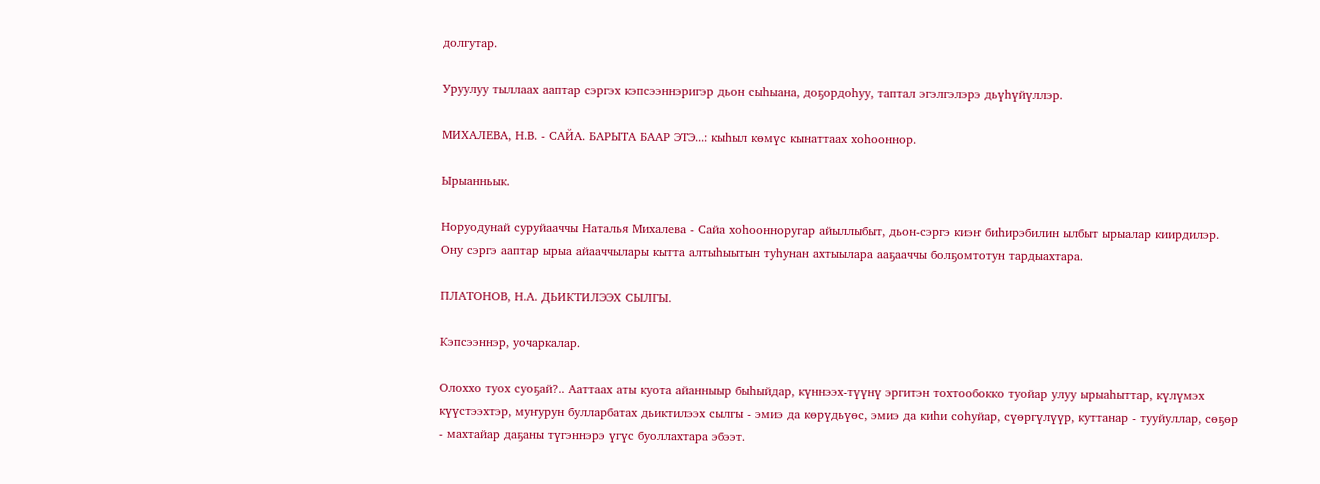долгутар.

Уруулуу тыллаах ааптар сэргэх кэпсээннэригэр дьон сыһыана, доҕордоһуу, таптал эгэлгэлэрэ дьүһүйүллэр.

МИХАЛЕВА, Н.В. - САЙА. БАРЫТА БААР ЭТЭ...: кыһыл көмүс кынаттаах хоһооннор.

Ырыанньык.

Норуодунай суруйааччы Наталья Михалева - Сайа хоһоонноругар айыллыбыт, дьон-сэргэ киэҥ биһирэбилин ылбыт ырыалар киирдилэр. Ону сэргэ ааптар ырыа айааччылары кытта алтыһыытын туһунан ахтыылара ааҕааччы болҕомтотун тардыахтара.

ПЛАТОНОВ, Н.А. ДЬИКТИЛЭЭХ СЫЛГЫ.

Кэпсээннэр, уочаркалар.

Олоххо туох суоҕай?.. Ааттаах аты куота айанныыр быһыйдар, күннээх-түүнү эргитэн тохтообокко туойар улуу ырыаһыттар, күлүмэх күүстээхтэр, муҥурун булларбатах дьиктилээх сылгы - эмиэ да көрүдьүөс, эмиэ да киһи соһуйар, сүөргүлүүр, куттанар - тууйуллар, сөҕөр - махтайар даҕаны түгэннэрэ үгүс буоллахтара эбээт.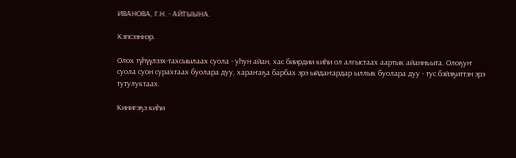ИВАНОВА, Г.Н. - АЙТЫЫНА.

Кэпсээннэр.

Олох түһүүлээх-тахсыылаах суола - уһун айан, хас биирдии киһи ол алгыстаах аартык айанньыта. Олоҕуҥ суола суон сурахтаах буолара дуу, хараҥаҕа барбах эрэ ыйдаҥардар ыллык буолара дуу - тус бэйэҕиттэн эрэ тутулуктаах.

Кинигэҕэ киһи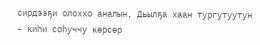сирдээҕи олоххо аналын, Дьылҕа хаан тургутуутун - киһи соһуччу көрсөр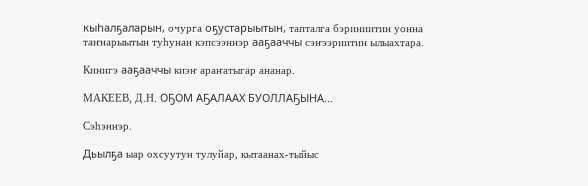кыһалҕаларын, очурга оҕустарыытын, тапталга бэриниитин уонна таҥнарыытын туһунан кэпсээннэр ааҕааччы сэҥээриитин ылыахтара.

Кинигэ ааҕааччы киэҥ араҥатыгар ананар.

МАКЕЕВ, Д.Н. ОҔОМ АҔАЛААХ БУОЛЛАҔЫНА...

Сэһэннэр.

Дьылҕа ыар охсуутун тулуйар, кытаанах-тыйыс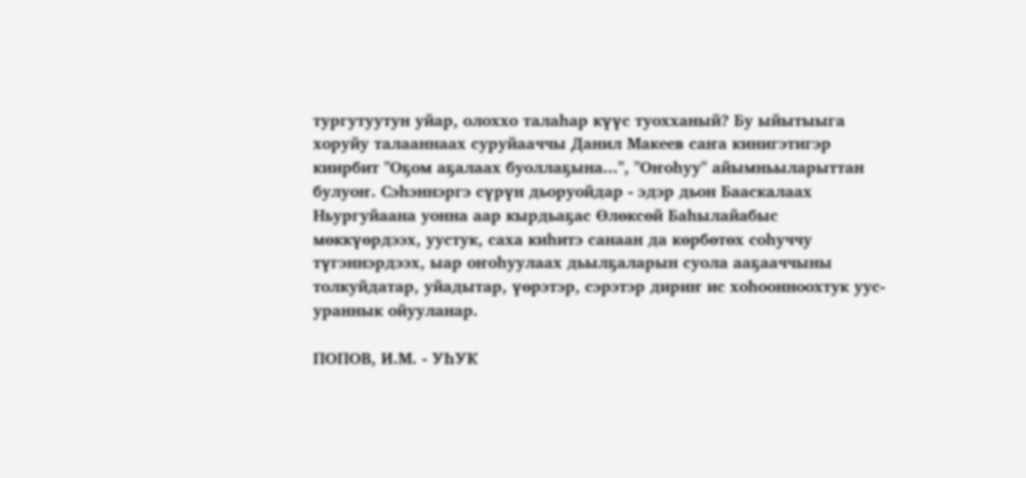тургутуутун уйар, олоххо талаһар күүс туохханый? Бу ыйытыыга хоруйу талааннаах суруйааччы Данил Макеев саҥа кинигэтигэр киирбит "Оҕом аҕалаах буоллаҕына...", "Оҥоһуу" айымньыларыттан булуоҥ. Сэһэннэргэ сүрүн дьоруойдар - эдэр дьон Бааскалаах Ньургуйаана уонна аар кырдьаҕас Өлөксөй Баһылайабыс мөккүөрдээх, уустук, саха киһитэ санаан да көрбөтөх соһуччу түгэннэрдээх, ыар оҥоһуулаах дьылҕаларын суола ааҕааччыны толкуйдатар, уйадытар, үөрэтэр, сэрэтэр дириҥ ис хоһоонноохтук уус-ураннык ойууланар.

ПОПОВ, И.М. - УҺУК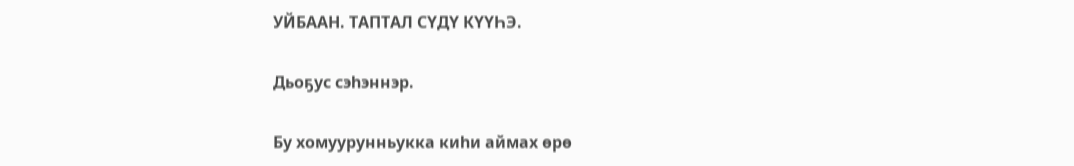УЙБААН. ТАПТАЛ СҮДҮ КҮҮҺЭ.

Дьоҕус сэһэннэр.

Бу хомуурунньукка киһи аймах өрө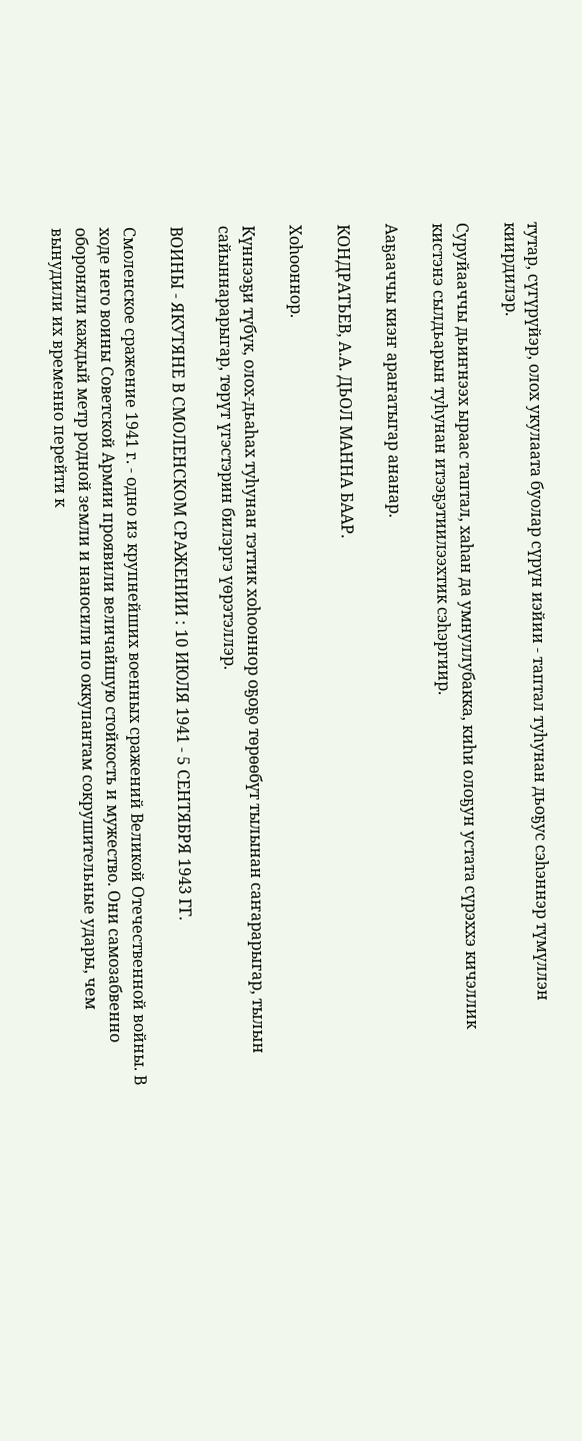тутар, сүгүрүйэр, олох укулаата буолар сүрүн иэйии - таптал туһунан дьоҕус сэһэннэр түмүллэн киирдилэр.

Суруйааччы дьиҥнээх ыраас таптал, хаһан да умнуллубакка, киһи олоҕун устата сүрэххэ кичэллик кистэнэ сылдьарын туһунан итээҕэтиилээхтик сэһэргиир.

Ааҕааччы киэҥ араҥатыгар ананар.

КОНДРАТЬЕВ, А.А. ДЬОЛ МАННА БААР.

Хоһооннор.

Күннээҕи түбүк, олох-дьаһах туһунан тэттик хоһооннор оҕоҕо төрөөбүт тылынан саҥарарыгар, тылын сайыннарарыгар, төрүт үгэстэрин билэргэ үөрэтэллэр.

ВОИНЫ - ЯКУТЯНЕ В СМОЛЕНСКОМ СРАЖЕНИИ : 10 ИЮЛЯ 1941 - 5 СЕНТЯБРЯ 1943 ГГ.

Смоленское сражение 1941 г. - одно из крупнейших военных сражений Великой Отечественной войны. В ходе него воины Советской Армии проявили величайшую стойкость и мужество. Они самозабвенно обороняли каждый метр родной земли и наносили по оккупантам сокрушительные удары, чем вынудили их временно перейти к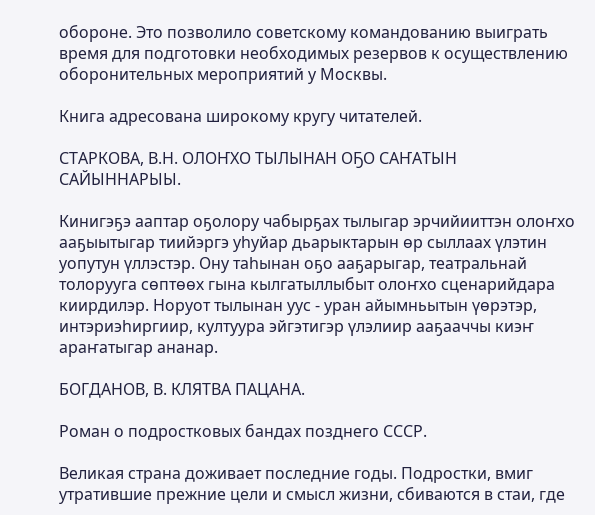обороне. Это позволило советскому командованию выиграть время для подготовки необходимых резервов к осуществлению оборонительных мероприятий у Москвы.

Книга адресована широкому кругу читателей.

СТАРКОВА, В.Н. ОЛОҤХО ТЫЛЫНАН ОҔО САҤАТЫН САЙЫННАРЫЫ.

Кинигэҕэ ааптар оҕолору чабырҕах тылыгар эрчийииттэн олоҥхо ааҕыытыгар тиийэргэ уһуйар дьарыктарын өр сыллаах үлэтин уопутун үллэстэр. Ону таһынан оҕо ааҕарыгар, театральнай толорууга сөптөөх гына кылгатыллыбыт олоҥхо сценарийдара киирдилэр. Норуот тылынан уус - уран айымньытын үөрэтэр, интэриэһиргиир, култуура эйгэтигэр үлэлиир ааҕааччы киэҥ араҥатыгар ананар.

БОГДАНОВ, В. КЛЯТВА ПАЦАНА.

Роман о подростковых бандах позднего СССР.

Великая страна доживает последние годы. Подростки, вмиг утратившие прежние цели и смысл жизни, сбиваются в стаи, где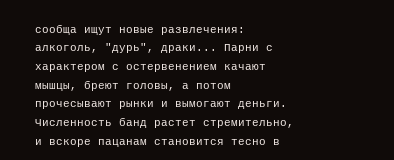сообща ищут новые развлечения: алкоголь, "дурь", драки... Парни с характером с остервенением качают мышцы, бреют головы, а потом прочесывают рынки и вымогают деньги. Численность банд растет стремительно, и вскоре пацанам становится тесно в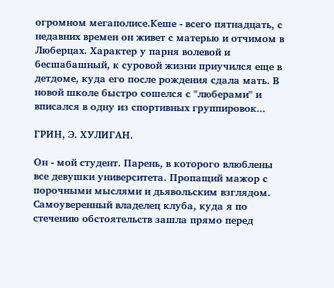огромном мегаполисе.Кеше - всего пятнадцать, с недавних времен он живет с матерью и отчимом в Люберцах. Характер у парня волевой и бесшабашный, к суровой жизни приучился еще в детдоме, куда его после рождения сдала мать. В новой школе быстро сошелся с "люберами" и вписался в одну из спортивных группировок...

ГРИН, Э. ХУЛИГАН.

Он - мой студент. Парень, в которого влюблены все девушки университета. Пропащий мажор с порочными мыслями и дьявольским взглядом. Самоуверенный владелец клуба, куда я по стечению обстоятельств зашла прямо перед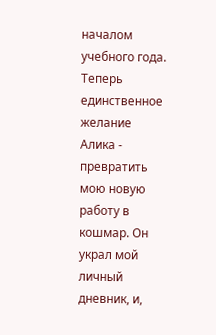началом учебного года. Теперь единственное желание Алика - превратить мою новую работу в кошмар. Он украл мой личный дневник, и,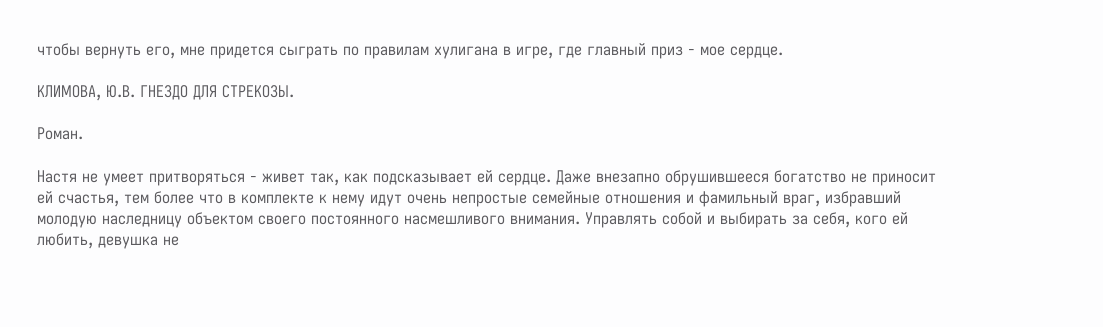чтобы вернуть его, мне придется сыграть по правилам хулигана в игре, где главный приз - мое сердце.

КЛИМОВА, Ю.В. ГНЕЗДО ДЛЯ СТРЕКОЗЫ.

Роман.

Настя не умеет притворяться - живет так, как подсказывает ей сердце. Даже внезапно обрушившееся богатство не приносит ей счастья, тем более что в комплекте к нему идут очень непростые семейные отношения и фамильный враг, избравший молодую наследницу объектом своего постоянного насмешливого внимания. Управлять собой и выбирать за себя, кого ей любить, девушка не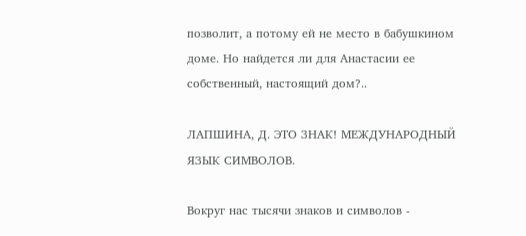позволит, а потому ей не место в бабушкином доме. Но найдется ли для Анастасии ее собственный, настоящий дом?..

ЛАПШИНА, Д. ЭТО ЗНАК! МЕЖДУНАРОДНЫЙ ЯЗЫК СИМВОЛОВ.

Вокруг нас тысячи знаков и символов -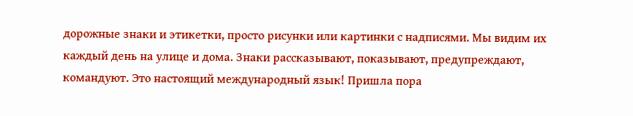дорожные знаки и этикетки, просто рисунки или картинки с надписями. Мы видим их каждый день на улице и дома. Знаки рассказывают, показывают, предупреждают, командуют. Это настоящий международный язык! Пришла пора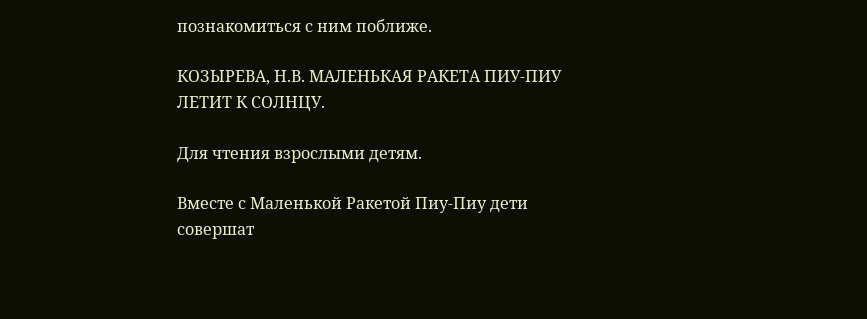познакомиться с ним поближе.

КОЗЫРЕВА, Н.В. МАЛЕНЬКАЯ РАКЕТА ПИУ-ПИУ ЛЕТИТ К СОЛНЦУ.

Для чтения взрослыми детям.

Вместе с Маленькой Ракетой Пиу-Пиу дети совершат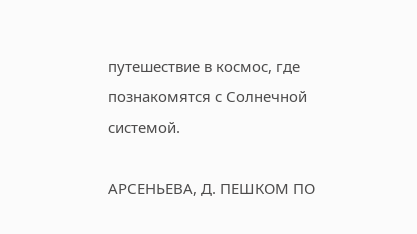путешествие в космос, где познакомятся с Солнечной системой.

АРСЕНЬЕВА, Д. ПЕШКОМ ПО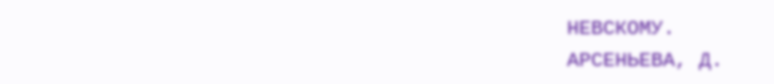НЕВСКОМУ.
АРСЕНЬЕВА, Д.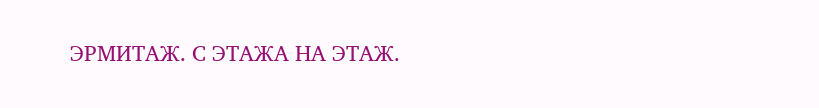ЭРМИТАЖ. С ЭТАЖА НА ЭТАЖ.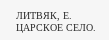ЛИТВЯК, Е. ЦАРСКОЕ СЕЛО.